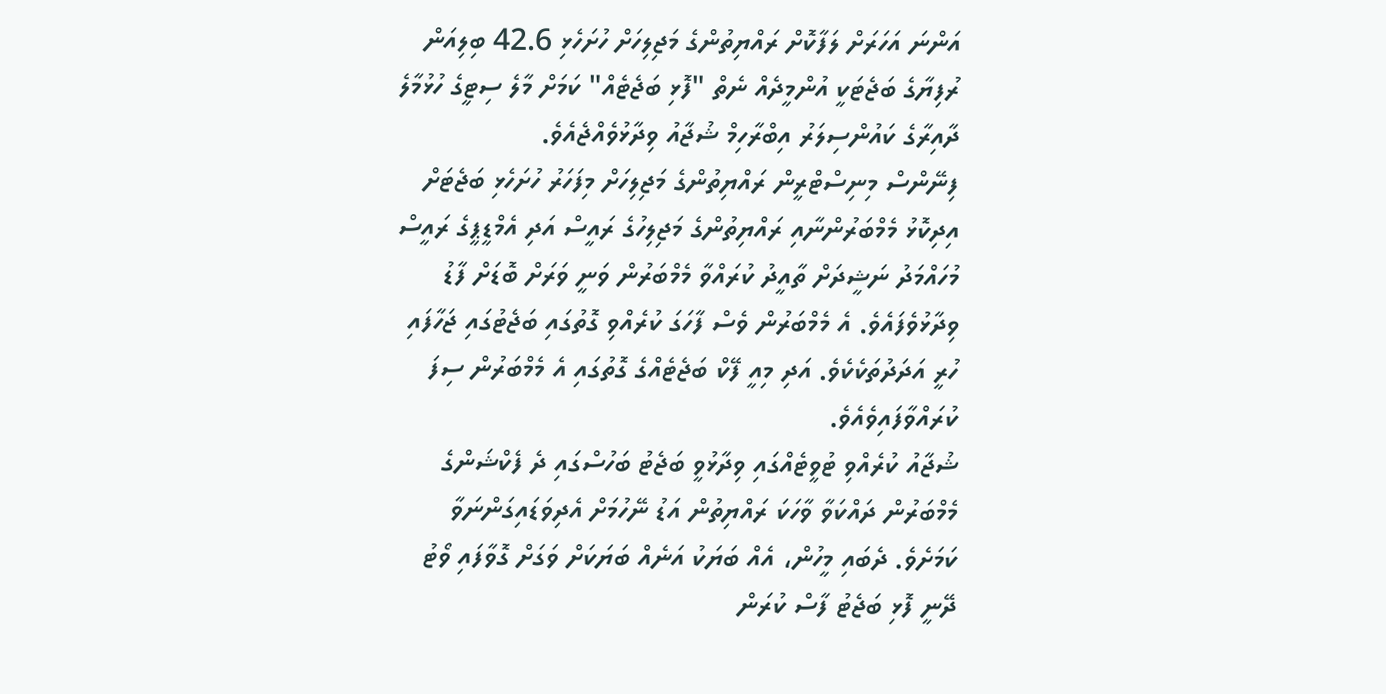އަންނަ އަހަރަށް ލަފާކޮށް ރައްޔިތުންގެ މަޖިލިހަށް ހުށަހެޅި 42.6 ބިލިއަން ރުފިޔާގެ ބަޖެޓަކީ އުންމީދެއް ނެތް "ފޮޅި ބަޖެޓެއް" ކަމަށް މާލެ ސިޓީގެ ހުޅުމާލެ ދާއިރާގެ ކައުންސިލަރު އިބްރާހިމް ޝުޖާއު ވިދާޅުވެއްޖެއެވެ.
ފިނޭންސް މިނިސްޓްރީން ރައްޔިތުންގެ މަޖިލިހަށް މިފަހަރު ހުށަހެޅި ބަޖެޓަށް އިދިކޮޅު މެމްބަރުންނާއި ރައްޔިތުންގެ މަޖިލިހުގެ ރައީސް އަދި އެމްޑީޕީގެ ރައީސް މުހައްމަދު ނަޝީދަށް ތާއީދު ކުރައްވާ މެމްބަރުން ވަނީ ވަރަށް ބޮޑަށް ފާޑު ވިދާޅުވެފައެވެ. އެ މެމްބަރުން ވެސް ފާހަގަ ކުރެއްވި ގޮތުގައި ބަޖެޓުގައި ޖަހާފައި ހުރީ އަދަދުތަކެކެވެ. އަދި މިއީ ފޭކް ބަޖެޓެއްގެ ގޮތުގައި އެ މެމްބަރުން ސިފަ ކުރައްވާފައިވެއެވެ.
ޝުޖާއު ކުރެއްވި ޓުވީޓެއްގައި ވިދާޅުވީ ބަޖެޓު ބަހުސްގައި ދެ ފެކްޝަންގެ މެމްބަރުން ދައްކަވާ ވާހަކަ ރައްޔިތުން އަޑު ނޭހުމަށް އެދިވަޑައިގަންނަވާ ކަމަށެވެ. ދެބައި މީހުން، އެއް ބަޔަކު އަނެއް ބަޔަކަށް ވަގަށް ގޮވާފައި ވޯޓު ދޭނީ ފޮޅި ބަޖެޓު ފާސް ކުރަން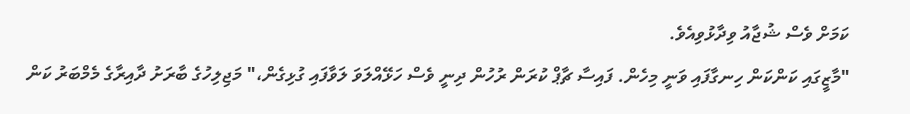ކަމަށް ވެސް ޝުޖާއު ވިދާޅުވިއެވެ.
"މާޒީގައި ކަންކަން ހިނގާފައި ވަނީ މިހެން. ފައިސާ ޗާޕް ކުރަން ރުހުން ދިނީ ވެސް ހަޅޭއްލަވަ ލަވާފައި ގުޅިގެން،" މަޖިލިހުގެ ބާރަށު ދާއިރާގެ މެމްބަރު ކަން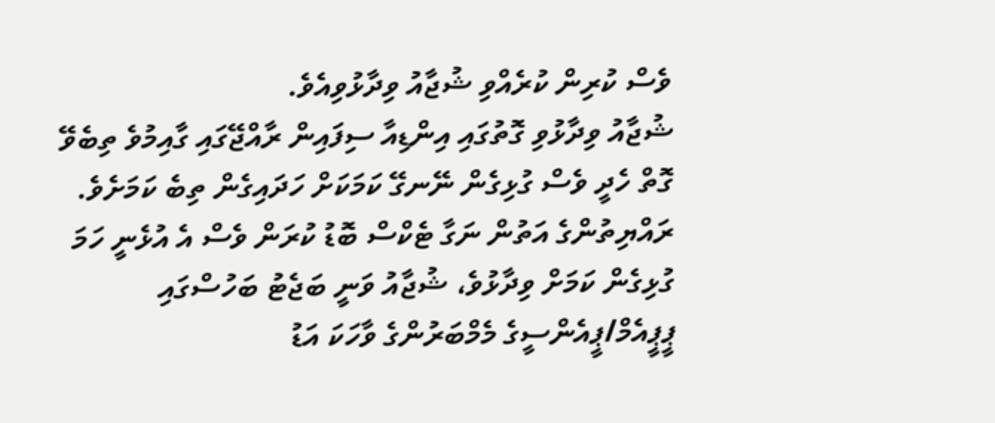ވެސް ކުރިން ކުރެއްވި ޝުޖާއު ވިދާޅުވިއެވެ.
ޝުޖާއު ވިދާޅުވި ގޮތުގައި އިންޑިއާ ސިފައިން ރާއްޖޭގައި ގާއިމުވެ ތިބެވޭ ގޮތް ހެދީ ވެސް ގުޅިގެން ނޭނގޭ ކަމަކަށް ހަދައިގެން ތިބެ ކަމަށެވެ. ރައްޔިތުންގެ އަތުން ނަގާ ޓެކްސް ބޮޑު ކުރަން ވެސް އެ އުޅެނީ ހަމަ ގުޅިގެން ކަމަށް ވިދާޅުވެ، ޝުޖާއު ވަނީ ބަޖެޓު ބަހުސްގައި ޕީޕީއެމް/ޕީއެންސީގެ މެމްބަރުންގެ ވާހަކަ އަޑު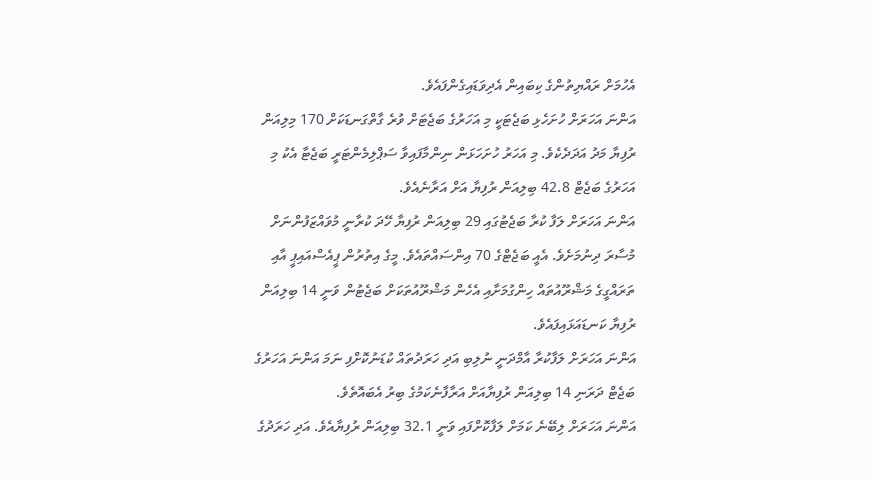އެހުމަށް ރައްޔިތުންގެ ކިބައިން އެދިވަޑައިގެންފައެވެ.
އަންނަ އަހަރަށް ހުށަހެޅި ބަޖެޓަކީ މި އަހަރުގެ ބަޖެޓަށް ވުރެ ގާތްގަނޑަކަށް 170 މިލިއަން ރުފިޔާ މަދު އަދަދެކެވެ. މި އަހަރު ހުށަހަޅަން ނިންމާފައިވާ ސަޕްލިމެންޓަރީ ބަޖެޓާ އެކު މި އަހަރުގެ ބަޖެޓް 42.8 ބިލިއަން ރުފިޔާ އަށް އަރާނެއެވެ.
އަންނަ އަހަރަށް ލަފާ ކުރާ ބަޖެޓުގައި 29 ބިލިއަން ރުފިޔާ ހޭދަ ކުރާނީ މުވައްޒަފުންނަށް މުސާރަ ދިނުމަށެވެ. އެއީ ބަޖެޓްގެ 70 އިންސައްތައެވެ. މީގެ އިތުރުން ޕީއެސްއައިޕީ އާއި ތަރައްގީގެ މަޝްރޫއުތައް ހިންގުމަށާއި އެހެން މަޝްރޫއުތަކަށް ބަޖެޓުން ވަނީ 14 ބިލިއަން ރުފިޔާ ކަނޑައަޅައިފައެވެ.
އަންނަ އަހަރަށް ލަފާކުރާ އާމްދަނީ ނުލިބި އަދި ހަރަދުތައް ކުޑަނުކޮށްފި ނަމަ އަންނަ އަހަރުގެ ބަޖެޓް ދަރަނި 14 ބިލިއަން ރުފިޔާއަށް އަރާފާނެކަމުގެ ބިރު އެބައޮތެވެ.
އަންނަ އަހަރަށް ލިބޭނެ ކަމަށް ލަފާކޮށްފައި ވަނީ 32.1 ބިލިއަން ރުފިޔާއެވެ. އަދި ހަރަދުގެ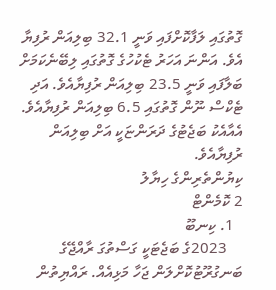ގޮތުގައި ލަފާކޮށްފައި ވަނީ 32.1 ބިލިއަން ރުފިޔާ އެވެ. އަންނަ އަހަރު ޓެކުހުގެ ގޮތުގައި ލިބޭނެކަމަށް ބަލާފައި ވަނީ 23.5 ބިލިއަން ރުފިޔާއެވެ. އަދި ޓެކްސް ނޫން ގޮތުގައި 6.5 ބިލިއަން ރުފިޔާއެވެ. އެއާއެކު ބަޖެޓުގެ ދަރަންޏަކީ އަށް ބިލިއަން ރުފިޔާއެވެ.
ކިޔުންތެރިންގެ ހިޔާލު
2 ކޮމެންޓް
  1. ކިނބޫ
    2023ގެ ބަޖެޓަކީ ގަސްތުގަ ރާއްޖޭގެ ބަނގުރޫޓުކޮށްލަން ޖަހާ މަޅިއެއް. ރައްޔިތުން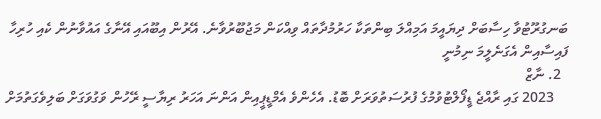ބަނގުރޫޓުވާ ހިސާބަށް ދިޔައީމަ އަމިއްލަ ބިންތަކާ ހަރުމުދާތައް ވިއްކަން މަޖުބޫރުވާނެ. އޭރުން އިބޫއައި އޭނާގެ އައުވާނުން ކެއި ހުރިހާ ފައިސާއިން އެގަނެލީމަ ނިމުނީ
  2. ނާޒް
    2023 ގައި ރާއްޖެ ޑީފޯލްޓުވުމުގެ ފުރުސަތުވަރަށް ބޮޑު. އެހެންވެ އެމްޑީޕީއިން އަންނަ އަހަރު ރިޔާސީ ރޭހުން ވަގުވަގަށް ބަލިވެގަތުމަށް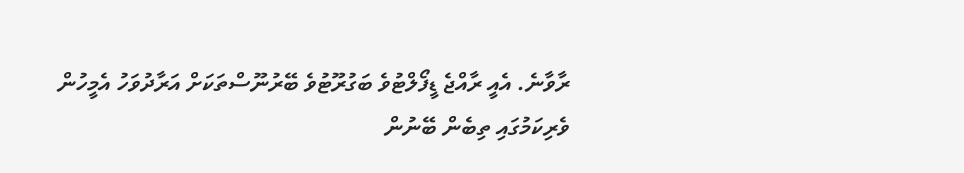ރާވާނެ. އެއީ ރާއްޖެ ޑީފޯލްޓުވެ ބަގުރޫޓުވެ ބޭރުނޫސްތަކަށް އަރާދުވަހު އެމީހުން ވެރިކަމުގައި ތިބެން ބޭނުން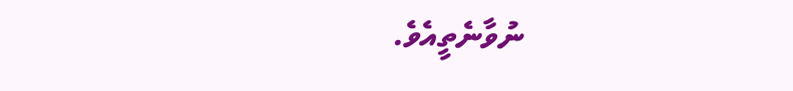ނުވާނެތީއެވެ.